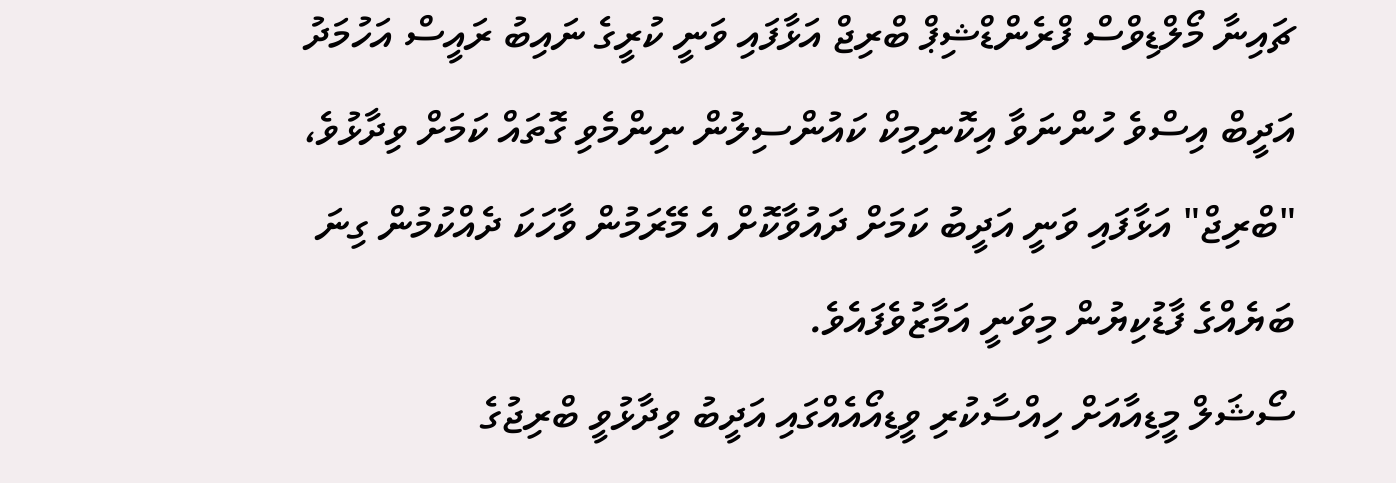ޗައިނާ މޯލްޑިވްސް ފްރެންޑްޝިޕް ބްރިޖް އަޅާފައި ވަނީ ކުރީގެ ނައިބު ރައީސް އަހުމަދު އަދީބް އިސްވެ ހުންނަވާ އިކޮނިމިކް ކައުންސިލުން ނިންމެވި ގޮތައް ކަމަށް ވިދާޅުވެ، "ބްރިޖް" އަޅާފައި ވަނީ އަދީބު ކަމަށް ދައުވާކޮށް އެ މޭރަމުން ވާހަކަ ދެއްކުމުން ގިނަ ބަޔެއްގެ ފާޑުކިޔުން މިވަނީ އަމާޒުވެފައެވެ.
ސޯޝަލް މީޑިއާއަށް ހިއްސާކުރި ވީޑިއޯއެއްގައި އަދީބު ވިދާޅުވީ ބްރިޖުގެ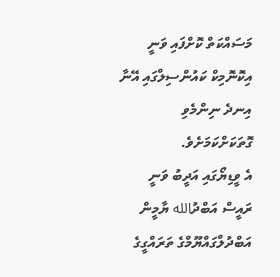މަސައްކަތް ކޮށްފައި ވަނީ އިކޮނޮމިކް ކައުންސިލްގައި އޭނާ އިނދެ ނިންމެވި ގޮތަކަށްކަމަށެވެ.
އެ ވީޑިޔޯގައި އަދީބު ވަނީ ރައީސް އަބްދުالله ޔާމީން އަބްދުލްގައްޔޫމްގެ ތަރައްގީގެ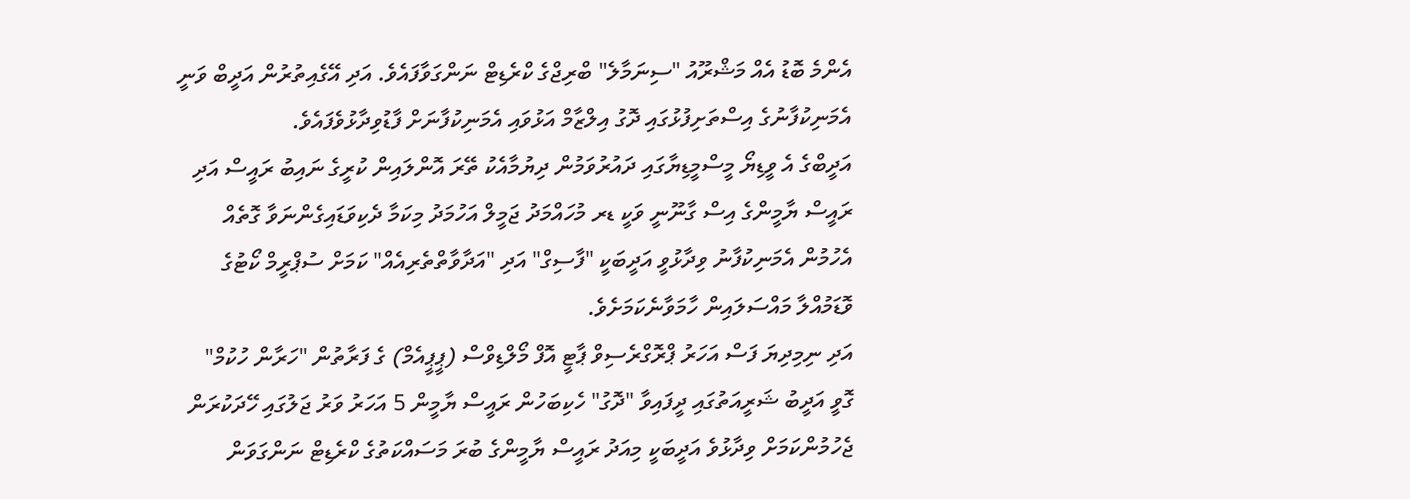އެންމެ ބޮޑު އެއް މަޝްރޫއު "ސިނަމާލެ" ބްރިޖްގެ ކްރެޑިޓް ނަންގަވާފައެވެ. އަދި އޭގެއިތުރުން އަދީބް ވަނީ އެމަނިކުފާނުގެ އިސްތަށިފުޅުގައި ދޮގު އިލްޒާމް އަޅުވައި އެމަނިކުފާނަށް ފާޑުވިދާޅުވެފައެވެ.
އަދީބްގެ އެ ވީޑިޔޯ މީސްމީޑިޔާގައި ދައުރުވަމުން ދިޔުމާއެކު ތޭރަ އޮންލައިން ކުރީގެ ނައިބު ރައީސް އަދި ރައީސް ޔާމީންގެ އިސް ގާނޫނީ ވަކީ ޑރ މުހައްމަދު ޖަމީލް އަހުމަދު މިކަމާ ދެކިވަޑައިގެންނަވާ ގޮތެއް އެހުމުން އެމަނިކުފާނު ވިދާޅުވީ އަދީބަކީ "ފާސިގް" އަދި "އަދާވާތްތެރިއެއް" ކަމަށް ސުޕްރީމް ކޯޓުގެ ވޮޑަމުއްލާ މައްސަލައިން ހާމަވާނެކަމަށެވެ.
އަދި ނިމިދިޔަ ފަސް އަހަރު ޕްރޮގްރެސިވް ޕާޓީ އޮފް މޯލްޑިވްސް (ޕީޕީއެމް) ގެ ފަރާތުން "ހަރާން ހުކުމް" ގޮވީ އަދީބު ޝަރީއަތުގައި ދީފައިވާ "ދޮގު" ހެކިބަހުން ރައީސް ޔާމީން 5 އަހަރު ވަރު ޖަލުގައި ހޭދަކުރަން ޖެހުމުންކަމަށް ވިދާޅުވެ އަދީބަކީ މިއަދު ރައީސް ޔާމީންގެ ބުރަ މަސައްކަތުގެ ކްރެޑިޓް ނަންގަވަން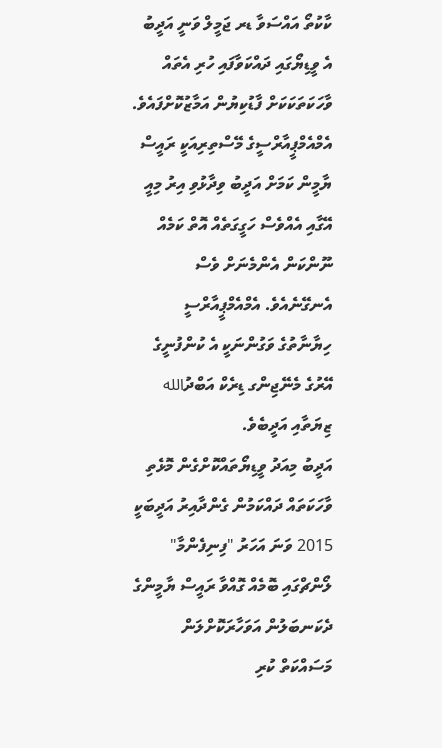ކާކުތޯ އައްސަވާ ޑރ ޖަމީލް ވަނީ އަދީބު އެ ވީޑިޔޯގައި ދައްކަވާފައި ހުރި އެތައް ވާހަކަތަކަކަށް ފާޑުކިޔުން އަމާޒުކޮށްފައެވެ.
އެމްއެމްޕީއާރްސީގެ މޭސްތިރިއަކީ ރައީސް ޔާމީން ކަމަށް އަދީބު ވިދާޅުވި އިރު މިއީ އޭގާއި އެއްވެސް ހަގީގަތެއް އޮތް ކަމެއް ނޫންކަން އެންމެނަށް ވެސް އެނގޭނެއެވެ. އެމްއެމްޕީއާރްސީ ހިޔާނާތުގެ ވަގުންނަކީ އެ ކުންފުނީގެ އޭރުގެ މެނޭޖިންގ ޑިރެކް އަބްދުالله ޒިޔަތާއި އަދީބެވެ.
އަދީބު މިއަދު ވީޑިޔޯތައްކޮށްގެން މޮޅެތި ވާހަކަތައް ދައްކަމުން ގެންދާއިރު އަދީބަކީ 2015 ވަނަ އަހަރު "ފިނިފެންމާ" ލޯންޗްގައި ބޮމެއް ގޮއްވާ ރައީސް ޔާމީންގެ ދެކަނބަލުން އަވަހާރަކޮށްލަން މަސައްކަތް ކުރި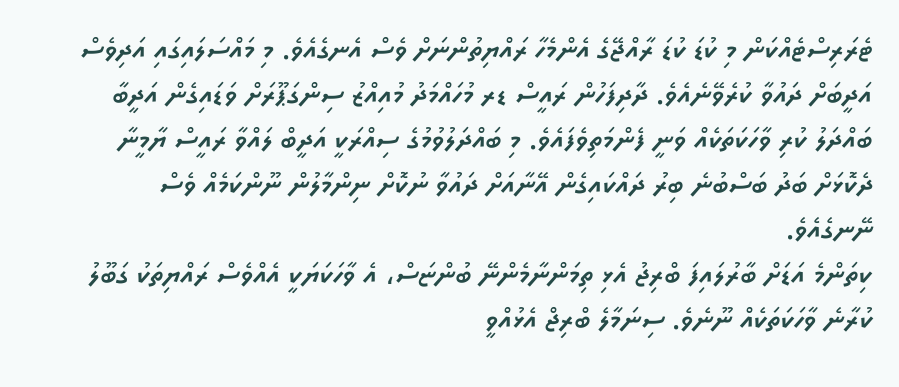ޓެރަރިސްޓެއްކަން މި ކުޑަ ކުޑަ ރާއްޖޭގެ އެންމެހާ ރައްޔިތުންނަށް ވެސް އެނގެއެވެ. މި މައްސަލައިގައި އަދިވެސް އަދީބަށް ދައުވާ ކުރެވޭނެއެވެ. ދާދިފަހުން ރައީސް ޑރ މުހައްމަދު މުއިއްޒު ސިންގަޕޫރަށް ވަޑައިގެން އަދީބާ ބައްދަލު ކުރި ވާހަކަތަކެއް ވަނީ ފެންމަތިވެފައެވެ. މި ބައްދަލުވުމުގެ ސިއްރަކީ އަދީބް ލައްވާ ރައީސް ޔާމީނާ ދެކޮޅަށް ބަދު ބަސްބުނެ ބިރު ދައްކައިގެން އޭނާއަށް ދައުވާ ނުކޮށް ނިންމާލުން ނޫންކަމެއް ވެސް ނޭނގެއެވެ.
ކިތަންމެ އަޑަށް ބާރުލައިފަ ބްރިޖު އެޅި ތިމަންނާމެންނޭ ބުންޏަސް، އެ ވާހަކަޔަކީ އެއްވެސް ރައްޔިތަކު ގަބޫލު ކުރާނެ ވާހަކަތަކެއް ނޫނެވެ. ސިނަމާލެ ބްރިޖް އެޅުއްވީ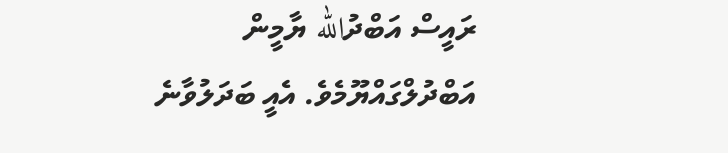ރައީސް އަބްދުالله ޔާމީން އަބްދުލްގައްޔޫމެވެ. އެއީ ބަދަލުވާނެ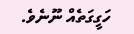ހަގީގަތެއް ނޫނެވެ.